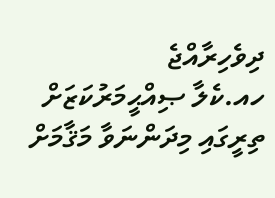ދިވެހިރާއްޖެ
ހއ.ކެލާ ޞިއްޙީމަރުކަޒަށް ތިރީގައި މިދަންނަވާ މަޤާމަށް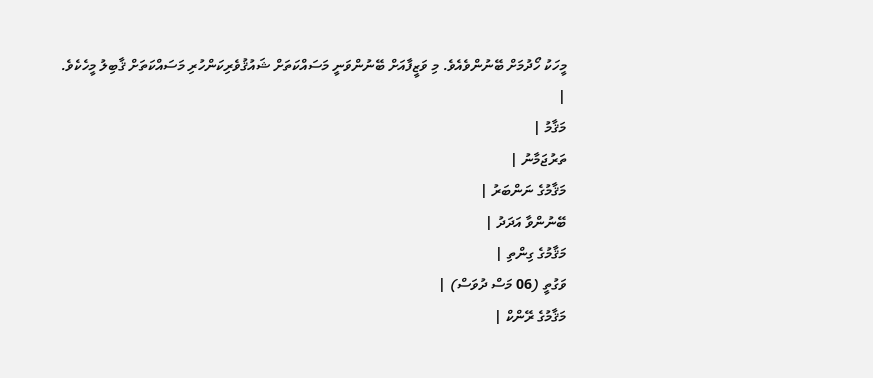މީހަކު ހޯދުމަށް ބޭނުންވެއެވެ. މި ވަޒީފާއަށް ބޭނުންވަނީ މަސައްކަތަށް ޝައުޤުވެރިކަންހުރި މަސައްކަތަށް ޤާބިލު މީހެކެވެ. |
މަޤާމު |
ތަރުޖަމާނު |
މަޤާމުގެ ނަންބަރު |
ބޭނުންވާ އަދަދު |
މަޤާމުގެ ގިންތި |
ވަގުތީ (06 މަސް ދުވަސް) |
މަޤާމުގެ ރޭންކް |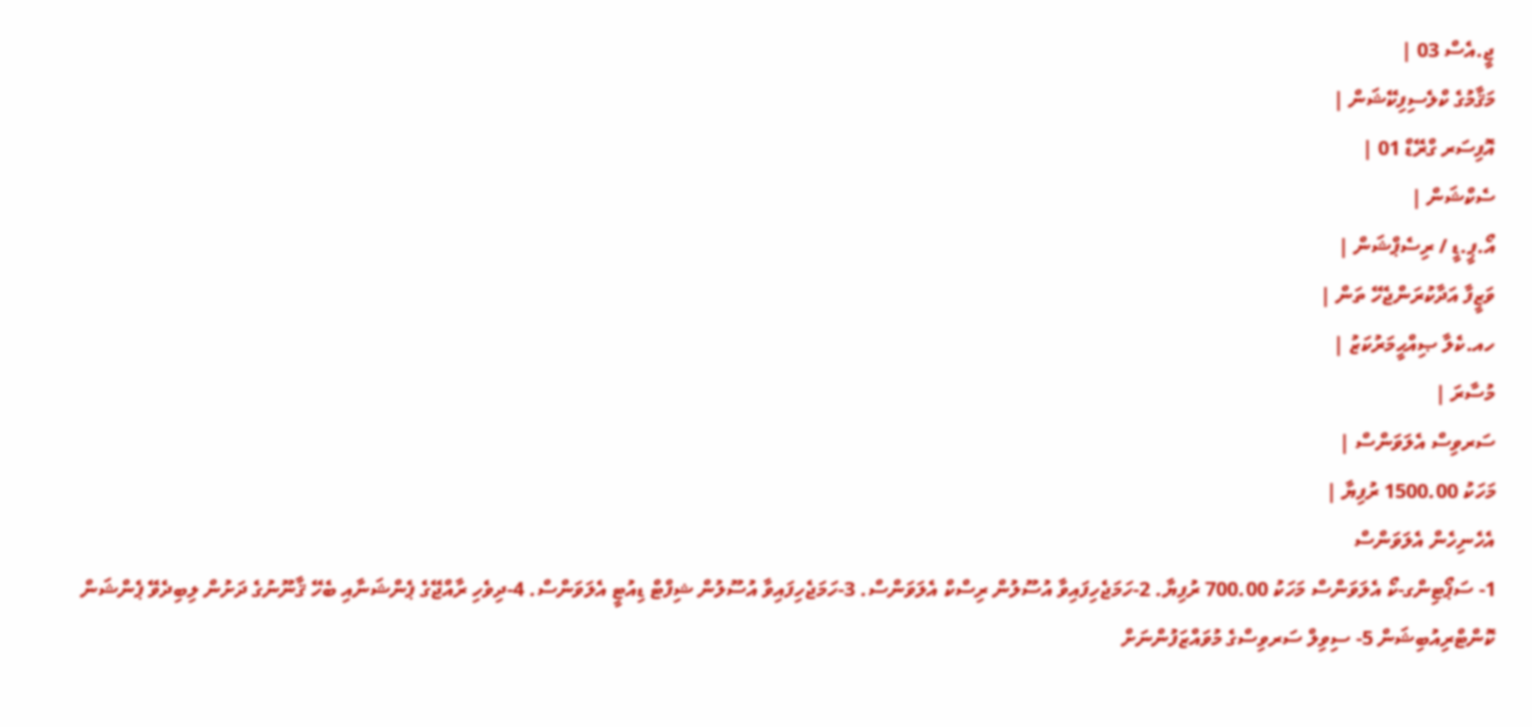ޖީ.އެސް 03 |
މަޤާމުގެ ކްލެސިފިކޭޝަން |
އޮފިސަރ ގްރޭޑް 01 |
ސެކްޝަން |
އޯ.ޕީ.ޑީ / ރިސެޕްޝަން |
ވަޒީފާ އަދާކުރަންޖެހޭ ތަން |
ހއ.ކެލާ ޞިއްޙީމަރުކަޒު |
މުސާރަ |
ސަރވިސް އެލަވަންސް |
މަހަކު 1500.00 ރުފިޔާ |
އެހެނިހެން އެލަވަންސް
1- ސަޕޯޓިންގ-ކޯ އެލަވަންސް މަހަކު 700.00 ރުފިޔާ. 2-ހަމަޖެހިފައިވާ އުސޫލުން ރިސްކް އެލަވަންސް. 3-ހަމަޖެހިފައިވާ އުސޫލުން ޝިފްޓް ޑިއުޓީ އެލަވަންސް. 4-ދިވެހި ރާއްޖޭގެ ޕެންޝަނާއި ބެހޭ ޤާނޫނުގެ ދަށުން ލިބިދެވޭ ޕެންޝަން ކޮންޓްރިއުބިޝަން 5- ސިވިލް ސަރވިސްގެ މުވައްޒަފުންނަށް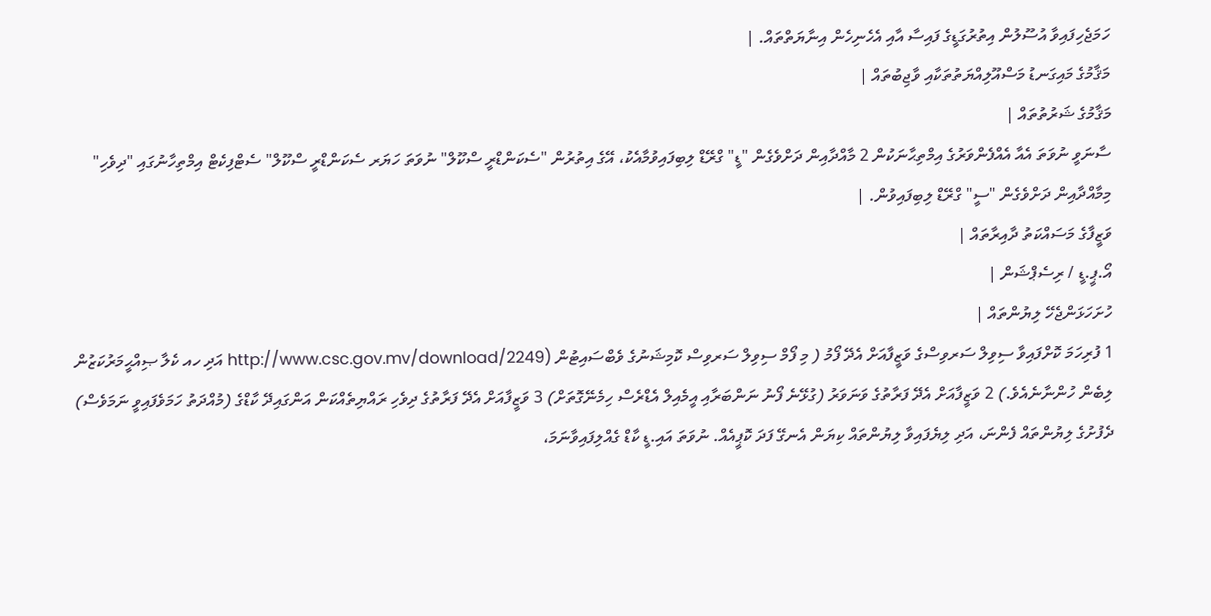ހަމަޖެހިފައިވާ އުސޫލުން އިތުރުގަޑީގެ ފައިސާ އާއި އެހެނިހެން އިނާޔަތްތައް. |
މަޤާމުގެ މައިގަނޑު މަސްއޫލިއްޔަތުތަކާއި ވާޖިބުތައް |
މަޤާމުގެ ޝަރުތުތައް |
ސާނަވީ ނުވަތަ އެއާ އެއްފެންވަރުގެ އިމްތިޙާނަކުން 2 މާއްދާއިން ދަށްވެގެން "ޑީ" ގްރޭޑް ލިބިފައިވުމާއެކު، އޭގެ އިތުރުން "ސެކަންޑްރީ ސްކޫލް" ނުވަތަ ހަޔަރ ސެކަންޑްރީ ސްކޫލް" ސެޓްފިކެޓް އިމްތިހާނުގައި "ދިވެހި" މިމާއްދާއިން ދަށްވެގެން "ސީ" ގްރޭޑް ލިބިފައިވުން. |
ވަޒީފާގެ މަސައްކަތު ދާއިރާތައް |
އޯ.ޕީ.ޑީ / ރިސެޕްޝަން |
ހުށަހަޅަންޖެހޭ ލިޔުންތައް |
1 ފުރިހަމަ ކޮށްފައިވާ ސިވިލް ސަރވިސްގެ ވަޒީފާއަށް އެދޭ ފޯމު ( މި ފޯމް ސިވިލް ސަރވިސް ކޮމިޝަނުގެ ވެބްސައިޓުން (http://www.csc.gov.mv/download/2249 އަދި ހއ ކެލާ ޞިއްޙީމަރުކަޒުން ލިބެން ހުންނާނެއެވެ.) 2 ވަޒީފާއަށް އެދޭ ފަރާތުގެ ވަނަވަރު (ގުޅޭނެ ފޯނު ނަންބަރާއި އީމެއިލް އެޑްރެސް ހިމެނޭގޮތަށް) 3 ވަޒީފާއަށް އެދޭ ފަރާތުގެ ދިވެހި ރައްޔިތެއްކަން އަންގައިދޭ ކާޑްގެ (މުއްދަތު ހަމަވެފައިވީ ނަމަވެސް) ދެފުށުގެ ލިޔުންތައް ފެންނަ، އަދި ލިޔެފައިވާ ލިޔުންތައް ކިޔަން އެނގޭ ފަދަ ކޮޕީއެއް. ނުވަތަ އައި.ޑީ ކާޑް ގެއްލިފައިވާނަމަ،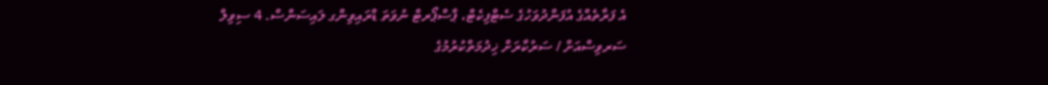އެ ފަރާތެއްގެ އުފަންދުވަހުގެ ސެޓްފިކެޓް، ޕާސްޕޯރޓް ނުވަތަ ޑްރައިވިންގ ލައިސަންސް. 4 ސިވިލް ސަރވިސްއަށް / ސަރުކާރަށް ޚިދުމަތްކުރުމުގެ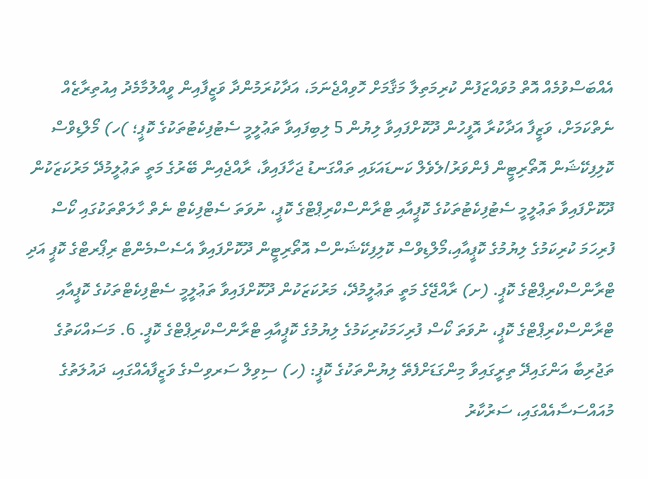އެއްބަސްވުމެއް އޮތް މުވައްޒަފުން ކުރިމަތިލާ މަޤާމަށް ހޮވިއްޖެނަމަ، އަދާކުރަމުންދާ ވަޒީފާއިން ވީއްލުމާމެދު އިއުތިރާޒެއް ނެތްކަމަށް، ވަޒީފާ އަދާކުރާ އޮފީހުން ދޫކޮށްފައިވާ ލިޔުން 5 ލިބިފައިވާ ތަޢުލީމީ ސެޓުފިކެޓުތަކުގެ ކޮޕީ؛ )ހ) މޯލްޑިވްސް ކޮލިފިކޭޝަން އޮތޯރިޓީން ފެންވަރު/ލެވެލް ކަނޑައަޅައި ތައްގަނޑު ޖަހާފައިވާ، ރާއްޖެއިން ބޭރުގެ މަތީ ތަޢުލީމުދޭ މަރުކަޒަކުން ދޫކޮށްފައިވާ ތަޢުލީމީ ސެޓުފިކެޓުތަކުގެ ކޮޕީއާއި ޓްރާންސްކްރިޕްޓްގެ ކޮޕީ، ނުވަތަ ސެޓްފިކެޓް ނެތް ހާލަތްތަކުގައި ކޯސް ފުރިހަމަ ކުރިކަމުގެ ލިޔުމުގެ ކޮޕީއާއި،މޯލްޑިވްސް ކޮލިފިކޭޝަންސް އޮތޯރިޓީން ދޫކޮށްފައިވާ އެސެސްމެންޓް ރިޕޯރޓްގެ ކޮޕީ އަދި ޓްރާންސްކްރިޕްޓްގެ ކޮޕީ. (ށ) ރާއްޖޭގެ މަތީ ތަޢުލީމުދޭ، މަރުކަޒަކުން ދޫކޮށްފައިވާ ތަޢުލީމީ ސެޓްފިކެޓްތަކުގެ ކޮޕީއާއި ޓްރާންސްކްރިޕްޓްގެ ކޮޕީ، ނުވަތަ ކޯސް ފުރިހަމަކުރިކަމުގެ ލިޔުމުގެ ކޮޕީއާއި ޓްރާންސްކްރިޕްޓްގެ ކޮޕީ. 6. މަސައްކަތުގެ ތަޖުރިބާ އަންގައިދޭ ތިރީގައިވާ މިންގަޑަށްފެތޭ ލިޔުންތަކުގެ ކޮޕީ: (ހ) ސިވިލް ސަރވިސްގެ ވަޒީފާއެއްގައި، ދައުލަތުގެ މުއައްސަސާއެއްގައި، ސަރުކާރު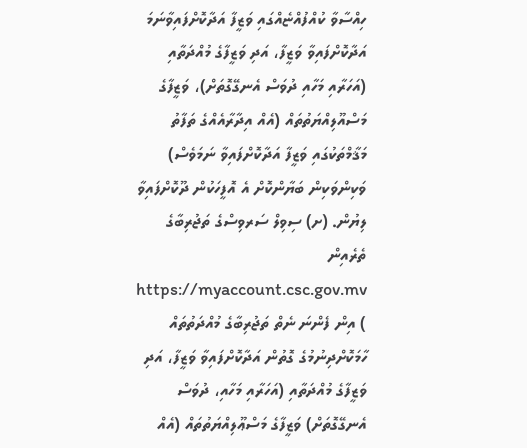ހިއްސާވާ ކުއްފުއްޏެއްގައި ވަޒީފާ އަދާކޮށްފައިވާނަމަ އަދާކޮށްފައިވާ ވަޒީފާ، އަދި ވަޒީފާގެ މުއްދަތާއި (އަހަރާއި މަހާއި ދުވަސް އެނގޭގޮތަށް)، ވަޒީފާގެ މަސްއޫލިއްޔަތުތައް (އެއް އިދާރާއެއްގެ ތަފާތު މަޤާމްތަކުގައި ވަޒީފާ އަދާކޮށްފައިވާ ނަމަވެސް) ވަކިންވަކިން ބަޔާންކޮށް އެ އޮފީހަކުން ދޫކޮށްފައިވާ ލިޔުން. (ށ) ސިވިލް ސަރވިސްގެ ތަޖުރިބާގެ ތެރެއިން https://myaccount.csc.gov.mv ) އިން ފެންނަ ނެތް ތަޖުރިބާގެ މުއްދަތުތައް ހާމަކޮށްދިނުމުގެ ގޮތުން އަދާކޮށްފައިވާ ވަޒީފާ، އަދި ވަޒީފާގެ މުއްދަތާއި (އަހަރާއި މަހާއި، ދުވަސް އެނގޭގޮތަށް) ވަޒީފާގެ މަސްޢޫލިއްޔަތުތައް (އެއް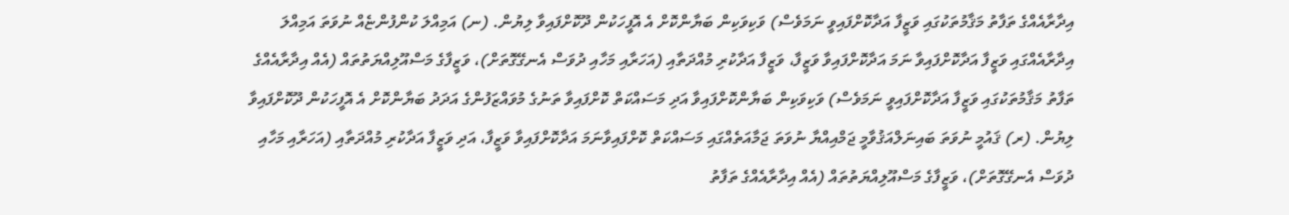އިދާރާއެއްގެ ތަފާތު މަޤާމުތަކުގައި ވަޒީފާ އަދާކޮށްފައިވީ ނަމަވެސް) ވަކިވަކިން ބަޔާންކޮށް އެ އޮފީހަކުން ދޫކޮށްފައިވާ ލިޔުން. (ނ) އަމިއްލަ ކުންފުންޏެއް ނުވަތަ އަމިއްލަ އިދާރާއެއްގައި ވަޒީފާ އަދާކޮށްފައިވާ ނަމަ އަދާކޮށްފައިވާ ވަޒީފާ، ވަޒީފާ އަދާކުރި މުއްދަތާއި (އަހަރާއި މަހާއި ދުވަސް އެނގޭގޮތަށް)، ވަޒީފާގެ މަސްއޫލިއްޔަތުތައް (އެއް އިދާރާއެއްގެ ތަފާތު މަޤާމުތަކުގައި ވަޒީފާ އަދާކޮށްފައިވީ ނަމަވެސް) ވަކިވަކިން ބަޔާންކޮށްފައިވާ އަދި މަސައްކަތް ކޮށްފައިވާ ތަނުގެ މުވައްޒަފުންގެ އަދަދު ބަޔާންކޮށް އެ އޮފީހަކުން ދޫކޮށްފައިވާ ލިޔުން. (ރ) ޤައުމީ ނުވަތަ ބައިނަލްއަޤުވާމީ ޖަމްއިއްޔާ ނުވަތަ ޖަމާއަތެއްގައި މަސައްކަތް ކޮށްފައިވާނަމަ އަދާކޮށްފައިވާ ވަޒީފާ، އަދި ވަޒީފާ އަދާކުރި މުއްދަތާއި (އަހަރާއި މަހާއި ދުވަސް އެނގޭގޮތަށް)، ވަޒީފާގެ މަސްއޫލިއްޔަތުތައް (އެއް އިދާރާއެއްގެ ތަފާތު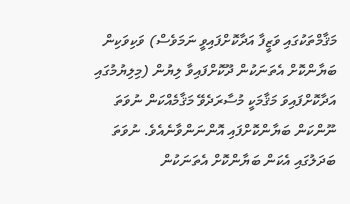މަޤާމްތަކުގައި ވަޒީފާ އަދާކޮށްފައިވީ ނަމަވެސް) ވަކިވަކިން ބަޔާންކޮށް އެތަނަކުން ދޫކޮށްފައިވާ ލިޔުން (މިލިޔުމުގައި އަދާކޮށްފައިވަ މަޤާމަކީ މުސާރަދެވޭ މަޤާމެއްކަން ނުވަތަ ނޫންކަން ބަޔާންކޮށްފައި އޮންނަންވާނެއެވެ. ނުވަތަ ބަދަލުގައި އެކަން ބަޔާންކޮށް އެތަނަކުން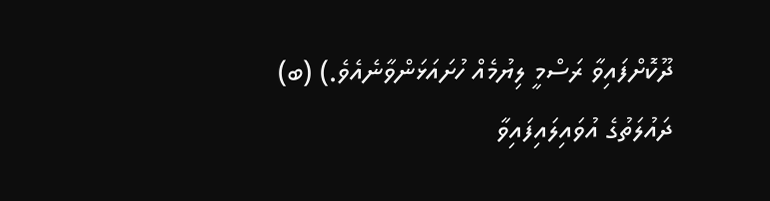ދޫކޮށްފައިވާ ރަސްމީ ލިޔުމެއް ހުށައަޅަންވާނެއެވެ.) (ބ) ދައުލަތުގެ އުވައިލައިފައިވާ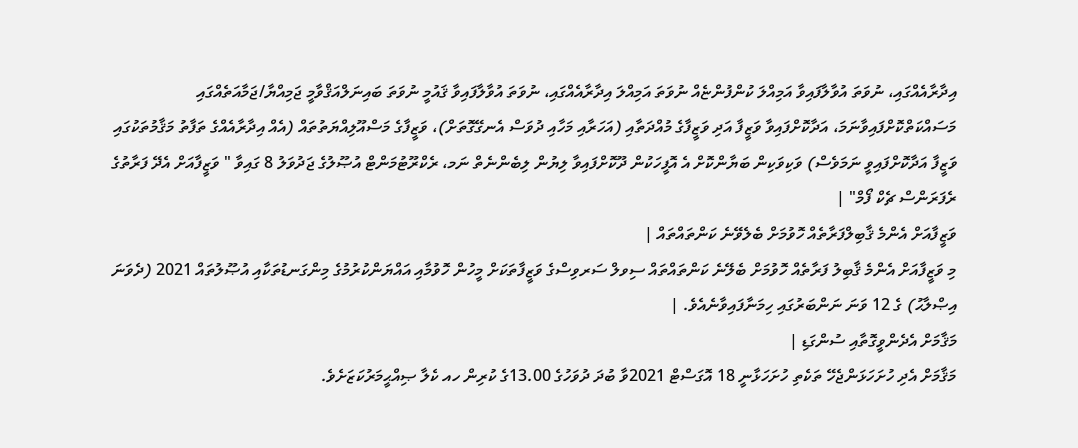އިދާރާއެއްގައި، ނުވަތަ އުވާލާފައިވާ އަމިއްލަ ކުންފުންޏެއް ނުވަތަ އަމިއްލަ އިދާރާއެއްގައި، ނުވަތަ އުވާލާފައިވާ ޤައުމީ ނުވަތަ ބައިނަލްއަޤްވާމީ ޖަމިއްޔާ/ޖަމާއަތެއްގައި މަސައްކަތްކޮށްފައިވާނަމަ، އަދާކޮށްފައިވާ ވަޒީފާ އަދި ވަޒީފާގެ މުއްދަތާއި (އަހަރާއި މަހާއި ދުވަސް އެނގޭގޮތަށް)، ވަޒީފާގެ މަސްއޫލިއްޔަތުތައް (އެއް އިދާރާއެއްގެ ތަފާތު މަޤާމުތަކުގައި ވަޒީފާ އަދާކޮށްފައިވީ ނަމަވެސް) ވަކިވަކިން ބަޔާންކޮށް އެ އޮފީހަކުން ދޫކޮށްފައިވާ ލިޔުން ލިބެންނެތް ނަމ، ރެކްރޫޓުމަންޓް އުޞޫލުގެ ޖަދުވަލު 8 ގައިވާ " ވަޒީފާއަށް އެދޭ ފަރާތުގެ ރެފަރަންސް ޗެކް ފޯމް" |
ވަޒީފާއަށް އެންމެ ޤާބިލްފަރާތެއް ހޮވުމަށް ބެލެވޭނެ ކަންތައްތައް |
މި ވަޒީފާއަށް އެންމެ ޤާބިލު ފަރާތެއް ހޮވުމަށް ބެލޭނެ ކަންތައްތައް ސިވލް ސަރވިސްގެ ވަޒީފާތަކަށް މީހުން ހޮވުމާއި އައްޔަންކުރުމުގެ މިންގަނޑުތަކާއި އުޞޫލުތައް 2021 (ދެވަނަ އިޞްލާޙު) ގެ 12 ވަނަ ނަންބަރުގައި ހިމަނާފައިވާނެއެވެ. |
މަޤާމަށް އެދެންވީގޮތާއި ސުންގަޑި |
މަޤާމަށް އެދި ހުށަހަޅަންޖެހޭ ތަކެތި ހުށަހަޅާނީ 18 އޮގަސްޓް 2021ވާ ބުދަ ދުވަހުގެ 13.00ގެ ކުރިން ހއ ކެލާ ޞިއްޙީމަރުކަޒަށެވެ.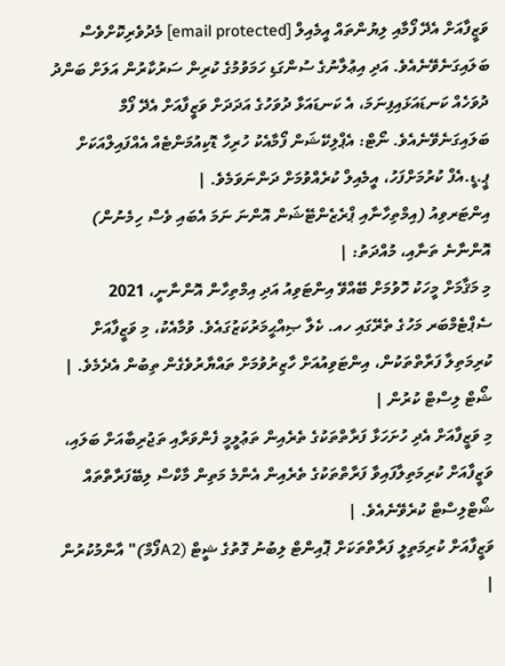ވަޒީފާއަށް އެދޭ ފޯމާއި ލިޔުންތައް އީމެއިލް [email protected] މެދުވެރިކޮށްވެސް ބަލައިގަނެވޭނެއެވެ. އަދި އިޢުލާނުގެ ސުންގަޑި ހަމަވުމުގެ ކުރިން ސަރުކާރުން އަލަށް ބަންދު ދުވަހެއް ކަނޑައަޅައިފިނަމަ، އެ ކަނޑައަޅާ ދުވަހުގެ އަދަދަށް ވަޒީފާއަށް އެދޭ ފޯމް ބަލައިގަނެވޭނެއެވެ. ނޯޓް: އެޕްލިކޭޝަން ފޯމާއެކު ހުރިހާ ޑޮކިއުމަންޓެއް އެއްފައިލްއަކަށް ޕީ.ޑީ.އެފް ކުރުމަށްފަހު، އީމެއިލް ކުރެއްވުމަށް ދަންނަވަމެވެ. |
އިންޓަރވިއު (އިމްތިހާނާއި ޕްރެޒެންޓޭޝަން އޮންނަ ނަމަ އެބައި ވެސް ހިމެނުން) އޮންނާނެ ތަނާއި، މުއްދަތު: |
މި މަޤާމަށް މީހަކު ހޮވުމަށް ބޭއްވޭ އިންޓަވިއު އަދި އިމްތިހާން އޮންނާނީ، 2021 ސެޕްޓެމްބަރ މަހުގެ ތެރޭގައި ހއ. ކެލާ ޞިއްޙީމަރުކަޒުގައެވެ. ވުމާއެކު، މި ވަޒީފާއަށް ކުރިމަތިލާ ފަރާތްތަކުން، އިންޓަވިއުއަށް ހާޒިރުވުމަށް ތައްޔާރުވެގެން ތިބުން އެދެމެވެ. |
ޝޯޓް ލިސްޓް ކުރުން |
މި ވަޒީފާއަށް އެދި ހުށަހަޅާ ފަރާތްތަކުގެ ތެރެއިން ތަޢުލީމީ ފެންވަރާއި ތަޖުރިބާއަށް ބަލައި، ވަޒީފާއަށް ކުރިމަތިލާފައިވާ ފަރާތްތަކުގެ ތެރެއިން އެންމެ މަތިން މާކްސް ލިބޭފަރާތްތައް ޝޯޓްލިސްޓް ކުރެވޭނެއެވެ. |
ވަޒީފާއަށް ކުރިމަތިލީ ފަރާތްތަކަށް ޕޮއިންޓް ލިބުނު ގޮތުގެ ޝީޓް (A2ފޯމް)" އާންމުކުރުން |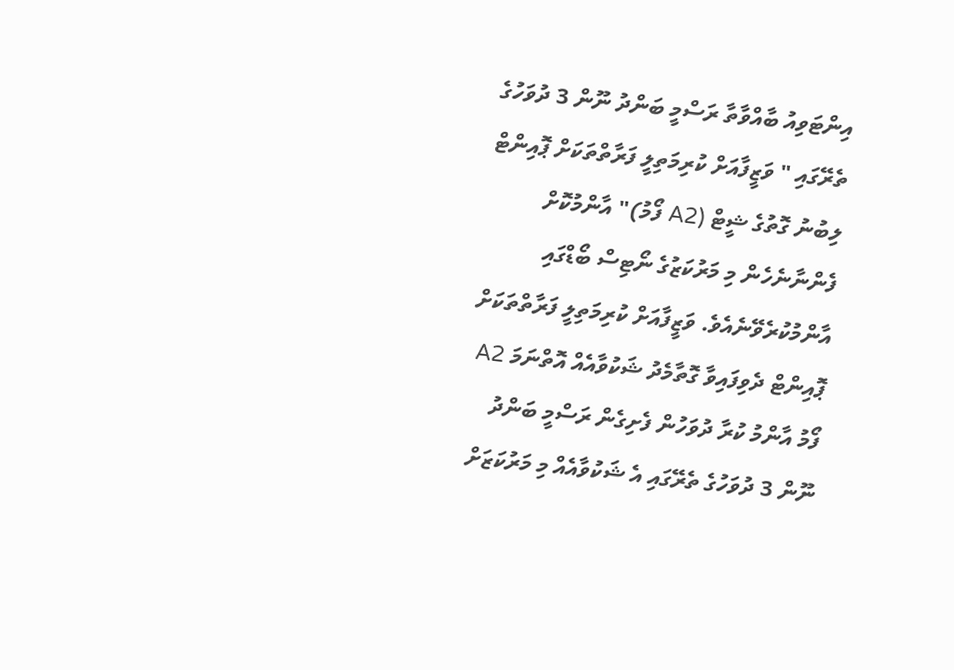އިންޓަވިއު ބާއްވާތާ ރަސްމީ ބަންދު ނޫން 3 ދުވަހުގެ ތެރޭގައި " ވަޒީފާއަށް ކުރިމަތިލީ ފަރާތްތަކަށް ޕޮއިންޓް ލިބުނު ގޮތުގެ ޝީޓް (A2 ފޯމު)" އާންމުކޮށް ފެންނާނެހެން މި މަރުކަޒުގެ ނޯޓިސް ބޯޑްގައި އާންމުކުރެވޭނެއެވެ. ވަޒީފާއަށް ކުރިމަތިލީ ފަރާތްތަކަށް ޕޮއިންޓް ދެވިފައިވާ ގޮތާމެދު ޝަކުވާއެއް އޮތްނަމަ A2 ފޯމު އާންމު ކުރާ ދުވަހުން ފެށިގެން ރަސްމީ ބަންދު ނޫން 3 ދުވަހުގެ ތެރޭގައި އެ ޝަކުވާއެއް މި މަރުކަޒަށް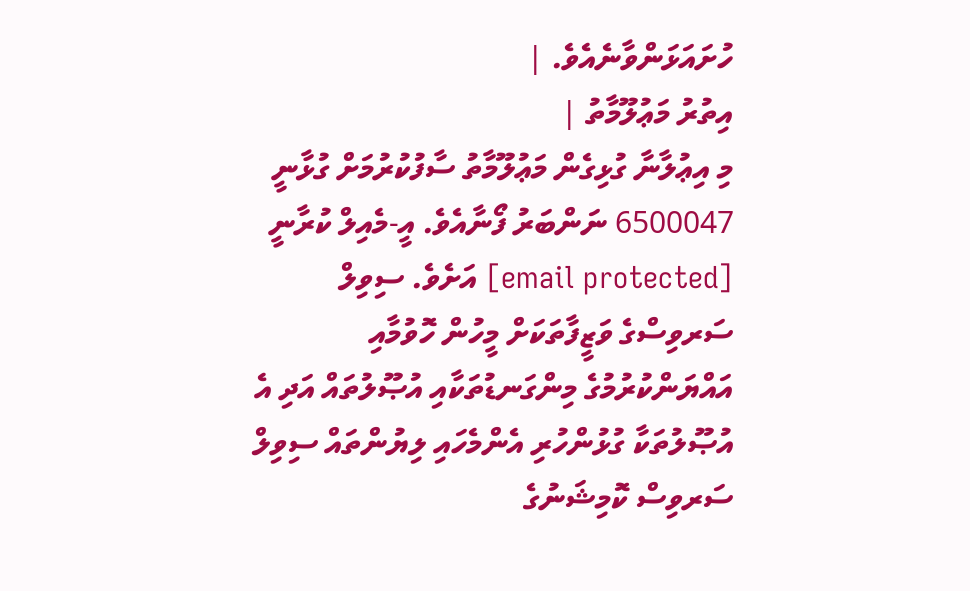ހުށައަޅަންވާނެއެވެ. |
އިތުރު މަޢުލޫމާތު |
މި އިޢުލާނާ ގުޅިގެން މަޢުލޫމާތު ސާފުކުރުމަށް ގުޅާނީ 6500047 ނަންބަރު ފޯނާއެވެ. އީ-މެއިލް ކުރާނީ [email protected] އަށެވެ. ސިވިލް ސަރވިސްގެ ވަޒީފާތަކަށް މީހުން ހޮވުމާއި އައްޔަންކުރުމުގެ މިންގަނޑުތަކާއި އުޞޫލުތައް އަދި އެ އުޞޫލުތަކާ ގުޅުންހުރި އެންމެހައި ލިޔުންތައް ސިވިލް ސަރވިސް ކޮމިޝަނުގެ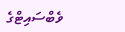ވެބްސައިޓްގެ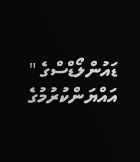ޑައުންލޯޑްސްގެ " އައްޔަންކުރުމުގެ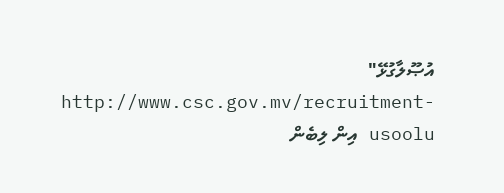އުޞޫލާގުޅޭ" http://www.csc.gov.mv/recruitment-usoolu އިން ލިބެން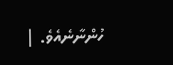ހުންނާނެއެވެ. |